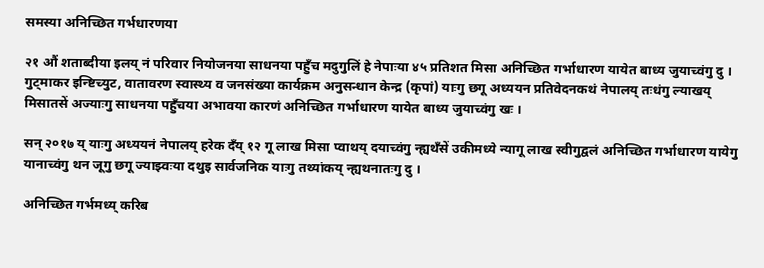समस्या अनिच्छित गर्भधारणया

२१ औं शताब्दीया इलय् नं परिवार नियोजनया साधनया पहुँच मदुगुलिं हे नेपाःया ४५ प्रतिशत मिसा अनिच्छित गर्भाधारण यायेत बाध्य जुयाच्वंगु दु । गुट्माकर इन्ष्टिच्युट, वातावरण स्वास्थ्य व जनसंख्या कार्यक्रम अनुसन्धान केन्द्र (कृपां) याःगु छगू अध्ययन प्रतिवेदनकथं नेपालय् तःधंगु ल्याखय् मिसातसें अज्याःगु साधनया पहुँचया अभावया कारणं अनिच्छित गर्भाधारण यायेत बाध्य जुयाच्वंगु खः ।

सन् २०१७ य् याःगु अध्ययनं नेपालय् हरेक दँय् १२ गू लाख मिसा प्वाथय् दयाच्वंगु न्ह्यथँसें उकीमध्ये न्यागू लाख स्वीगुद्वलं अनिच्छित गर्भाधारण यायेगु यानाच्वंगु थन जूगु छगू ज्याझ्वःया दथुइ सार्वजनिक याःगु तथ्यांकय् न्ह्यथनातःगु दु ।

अनिच्छित गर्भमध्य् करिब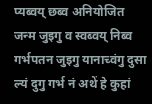प्यब्वय् छब्व अनियोजित जन्म जुइगु व स्वब्वय् निब्व गर्भपतन जुइगु यानाच्वंगु दुसा ल्यं दुगु गर्भ नं अथें हे कुहां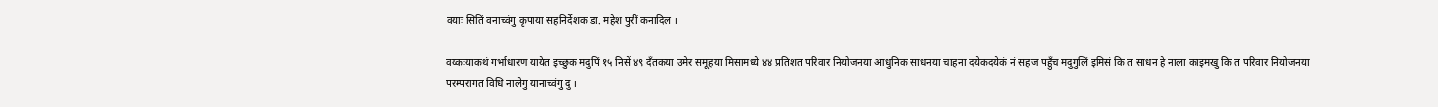वयाः सितिं वनाच्वंगु कृपाया सहनिर्देशक डा. महेश पुरीं कनादिल ।

वय्कःयाकथं गर्भाधारण यायेत इच्छुक मदुपिं १५ निसें ४९ दँतकया उमेर समूहया मिसामध्ये ४४ प्रतिशत परिवार नियोजनया आधुनिक साधनया चाहना दयेकदयेकं नं सहज पहुँच मदुगुलिं इमिसं कि त साधन हे नाला काइमखु कि त परिवार नियोजनया परम्परागत विधि नालेगु यानाच्वंगु दु ।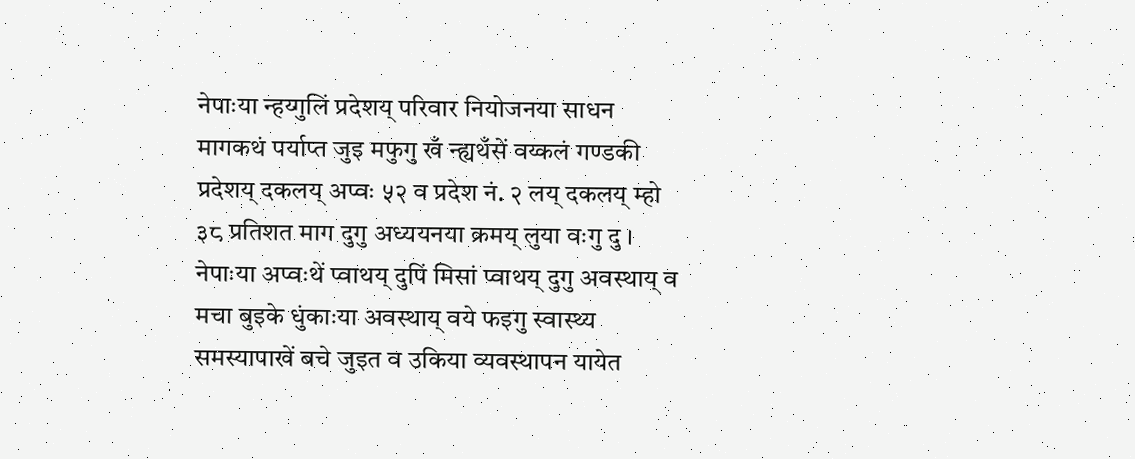नेपाःया न्हय्गुलिं प्रदेशय् परिवार नियोजनया साधन मागकथं पर्याप्त जुइ मफुगु खँ न्ह्यथँसें वय्कलं गण्डकी प्रदेशय् दकलय् अप्वः ५२ व प्रदेश नं. २ लय् दकलय् म्हो ३८ प्रतिशत माग दुगु अध्ययनया क्रमय् लुया वःगु दु । नेपाःया अप्वःथें प्वाथय् दुपिं मिसां प्वाथय् दुगु अवस्थाय् व मचा बुइके धुंकाःया अवस्थाय् वये फइगु स्वास्थ्य समस्यापाखें बचे जुइत व उकिया व्यवस्थापन यायेत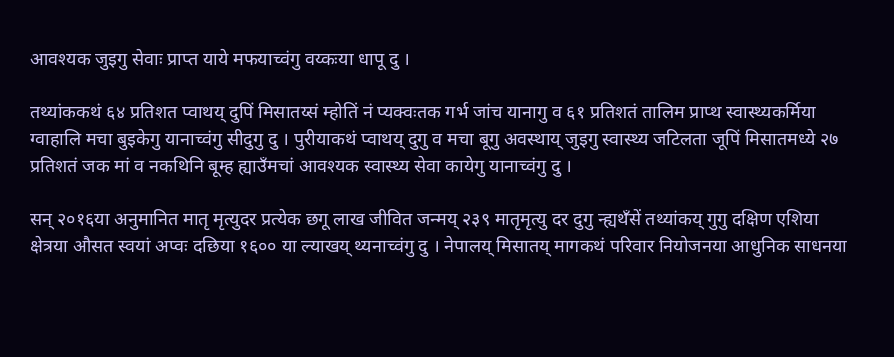आवश्यक जुइगु सेवाः प्राप्त याये मफयाच्वंगु वय्कःया धापू दु ।

तथ्यांककथं ६४ प्रतिशत प्वाथय् दुपिं मिसातय्सं म्होतिं नं प्यक्वःतक गर्भ जांच यानागु व ६१ प्रतिशतं तालिम प्राप्थ स्वास्थ्यकर्मिया ग्वाहालि मचा बुइकेगु यानाच्वंगु सीदुगु दु । पुरीयाकथं प्वाथय् दुगु व मचा बूगु अवस्थाय् जुइगु स्वास्थ्य जटिलता जूपिं मिसातमध्ये २७ प्रतिशतं जक मां व नकथिनि बूम्ह ह्याउँमचां आवश्यक स्वास्थ्य सेवा कायेगु यानाच्वंगु दु ।

सन् २०१६या अनुमानित मातृ मृत्युदर प्रत्येक छगू लाख जीवित जन्मय् २३९ मातृमृत्यु दर दुगु न्ह्यथँसें तथ्यांकय् गुगु दक्षिण एशिया क्षेत्रया औसत स्वयां अप्वः दछिया १६०० या ल्याखय् थ्यनाच्वंगु दु । नेपालय् मिसातय् मागकथं परिवार नियोजनया आधुनिक साधनया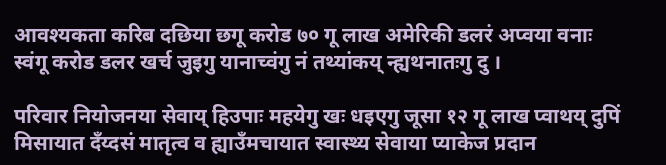आवश्यकता करिब दछिया छगू करोड ७० गू लाख अमेरिकी डलरं अप्वया वनाः स्वंगू करोड डलर खर्च जुइगु यानाच्वंगु नं तथ्यांकय् न्ह्यथनातःगु दु ।

परिवार नियोजनया सेवाय् हिउपाः महयेगु खः धइएगु जूसा १२ गू लाख प्वाथय् दुपिं मिसायात दँय्दसं मातृत्व व ह्याउँमचायात स्वास्थ्य सेवाया प्याकेज प्रदान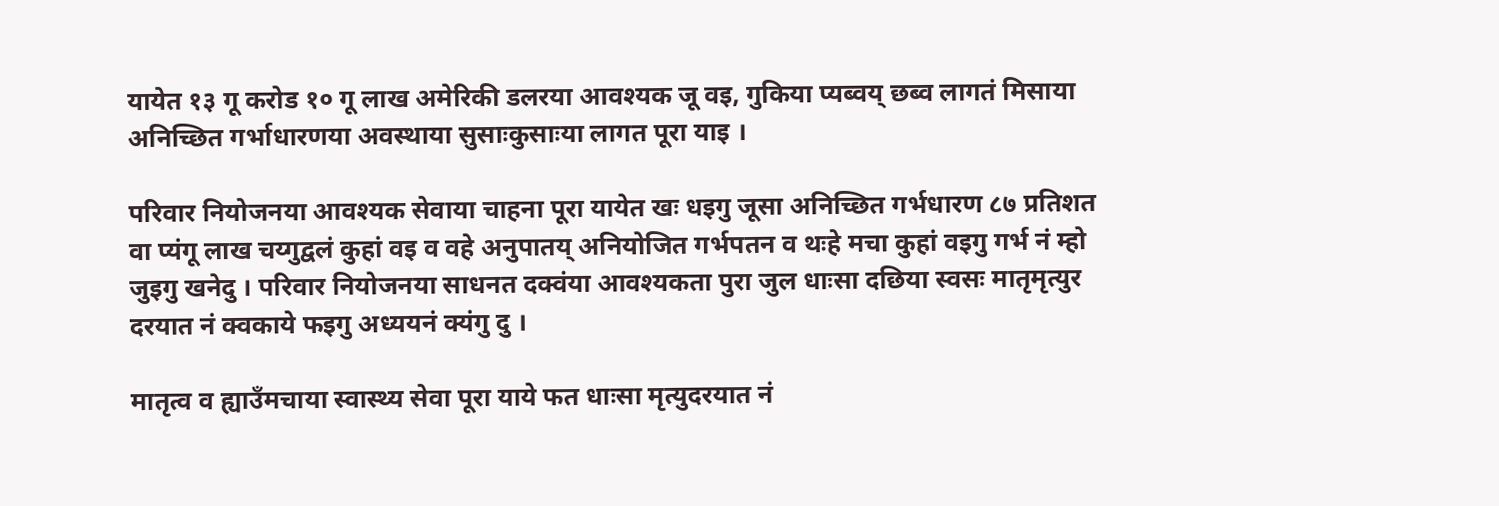यायेत १३ गू करोड १० गू लाख अमेरिकी डलरया आवश्यक जू वइ, गुकिया प्यब्वय् छब्व लागतं मिसाया अनिच्छित गर्भाधारणया अवस्थाया सुसाःकुसाःया लागत पूरा याइ ।

परिवार नियोजनया आवश्यक सेवाया चाहना पूरा यायेत खः धइगु जूसा अनिच्छित गर्भधारण ८७ प्रतिशत वा प्यंगू लाख चय्गुद्वलं कुहां वइ व वहे अनुपातय् अनियोजित गर्भपतन व थःहे मचा कुहां वइगु गर्भ नं म्हो जुइगु खनेदु । परिवार नियोजनया साधनत दक्वंया आवश्यकता पुरा जुल धाःसा दछिया स्वसः मातृमृत्युर दरयात नं क्वकाये फइगु अध्ययनं क्यंगु दु ।

मातृत्व व ह्याउँमचाया स्वास्थ्य सेवा पूरा याये फत धाःसा मृत्युदरयात नं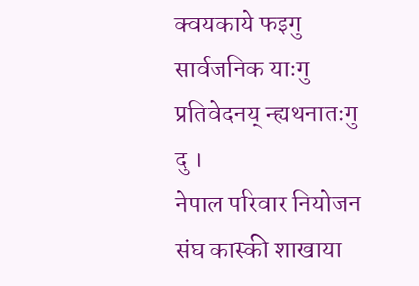क्वयकाये फइगु सार्वजनिक याःगु प्रतिवेदनय् न्ह्यथनातःगु दु ।
नेपाल परिवार नियोजन संघ कास्की शाखाया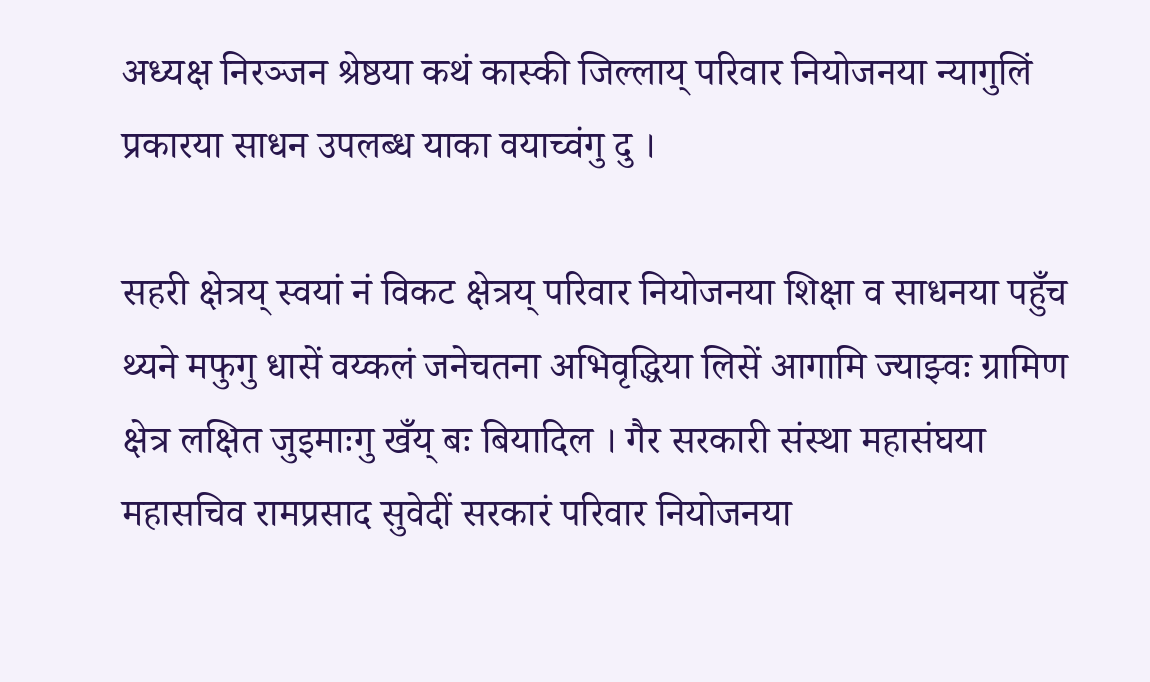अध्यक्ष निरञ्जन श्रेष्ठया कथं कास्की जिल्लाय् परिवार नियोजनया न्यागुलिं प्रकारया साधन उपलब्ध याका वयाच्वंगु दु ।

सहरी क्षेत्रय् स्वयां नं विकट क्षेत्रय् परिवार नियोजनया शिक्षा व साधनया पहुँच थ्यने मफुगु धासें वय्कलं जनेचतना अभिवृद्धिया लिसें आगामि ज्याझ्वः ग्रामिण क्षेत्र लक्षित जुइमाःगु खँय् बः बियादिल । गैर सरकारी संस्था महासंघया महासचिव रामप्रसाद सुवेदीं सरकारं परिवार नियोजनया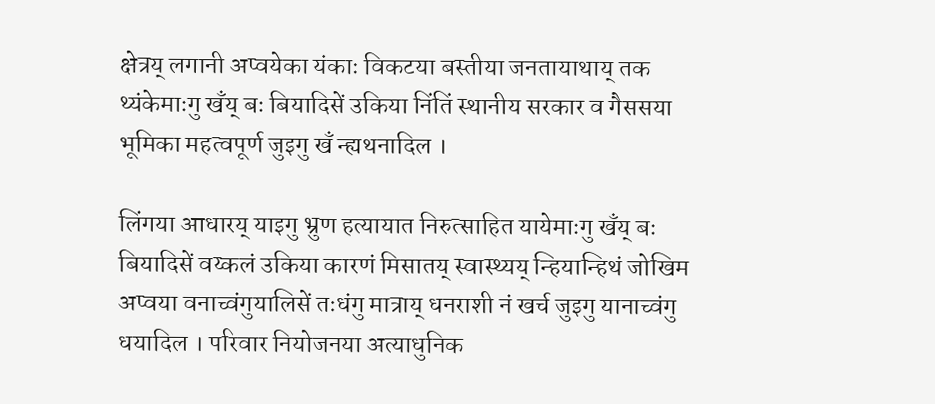क्षेत्रय् लगानी अप्वयेका यंकाः विकटया बस्तीया जनतायाथाय् तक थ्यंकेमाःगु खँय् बः बियादिसें उकिया निंतिं स्थानीय सरकार व गैससया भूमिका महत्वपूर्ण जुइगु खँ न्ह्यथनादिल ।

लिंगया आधारय् याइगु भ्रुण हत्यायात निरुत्साहित यायेमाःगु खँय् बः बियादिसें वय्कलं उकिया कारणं मिसातय् स्वास्थ्यय् न्हियान्हिथं जोखिम अप्वया वनाच्वंगुयालिसें तःधंगु मात्राय् धनराशी नं खर्च जुइगु यानाच्वंगु धयादिल । परिवार नियोजनया अत्याधुनिक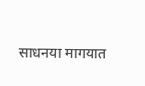साधनया मागयात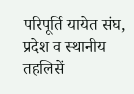परिपूर्ति यायेत संघ, प्रदेश व स्थानीय तहलिसें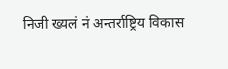निजी ख्यलं नं अन्तर्राष्ट्रिय विकास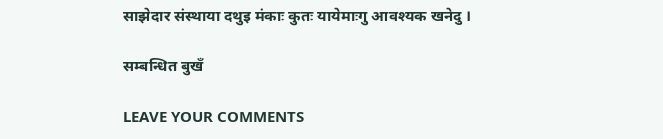साझेदार संस्थाया दथुइ मंकाः कुतः यायेमाःगु आवश्यक खनेदु ।

सम्बन्धित बुखँ

LEAVE YOUR COMMENTS